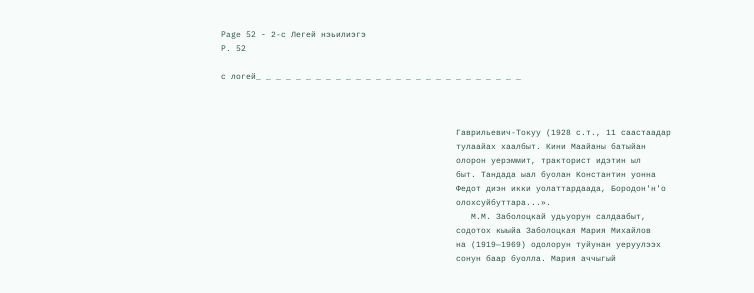Page 52 - 2-с Легей нэьилиэгэ
P. 52

с логей_ _ _ _ _ _ _ _ _ _ _ _ _ _ _ _ _ _ _ _ _ _ _ _ _ _ _



                                               Гаврильевич-Токуу (1928 с.т., 11 саастаадар
                                               тулаайах хаалбыт. Кини Маайаны батыйан
                                               олорон уерэммит, тракторист идэтин ыл
                                               быт. Тандада ыал буолан Константин уонна
                                               Федот диэн икки уолаттардаада, Бородон'н'о
                                               олохсуйбуттара...».
                                                  М.М. Заболоцкай удьуорун салдаабыт,
                                               содотох кыыйа Заболоцкая Мария Михайлов
                                               на (1919—1969) одолорун туйунан уеруулээх
                                               сонун баар буолла. Мария аччыгый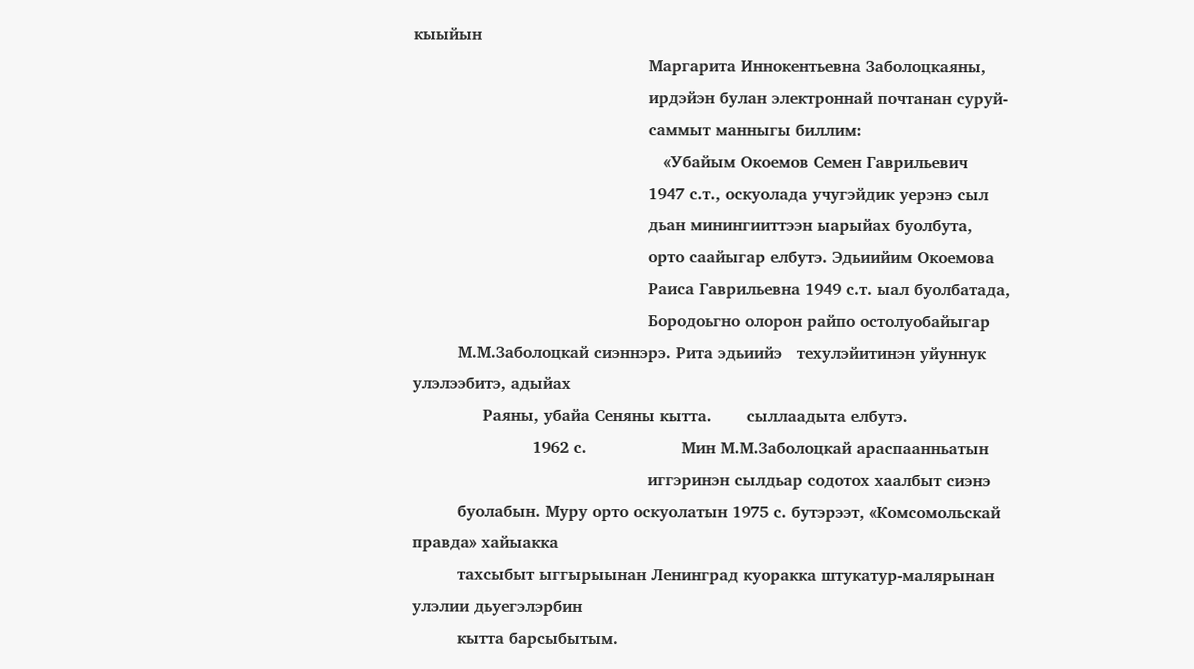кыыйын
                                               Маргарита Иннокентьевна Заболоцкаяны,
                                               ирдэйэн булан электроннай почтанан суруй-
                                               саммыт манныгы биллим:
                                                  «Убайым Окоемов Семен Гаврильевич
                                               1947 с.т., оскуолада учугэйдик уерэнэ сыл
                                               дьан минингииттээн ыарыйах буолбута,
                                               орто саайыгар елбутэ. Эдьиийим Окоемова
                                               Раиса Гаврильевна 1949 с.т. ыал буолбатада,
                                               Бородоьгно олорон райпо остолуобайыгар
         М.М.Заболоцкай сиэннэрэ. Рита эдьиийэ   техулэйитинэн уйуннук улэлээбитэ, адыйах
              Раяны, убайа Сеняны кытта.       сыллаадыта елбутэ.
                        1962 с.                   Мин М.М.Заболоцкай араспаанньатын
                                               иггэринэн сылдьар содотох хаалбыт сиэнэ
         буолабын. Муру орто оскуолатын 1975 с. бутэрээт, «Комсомольскай правда» хайыакка
         тахсыбыт ыггырыынан Ленинград куоракка штукатур-малярынан улэлии дьуегэлэрбин
         кытта барсыбытым.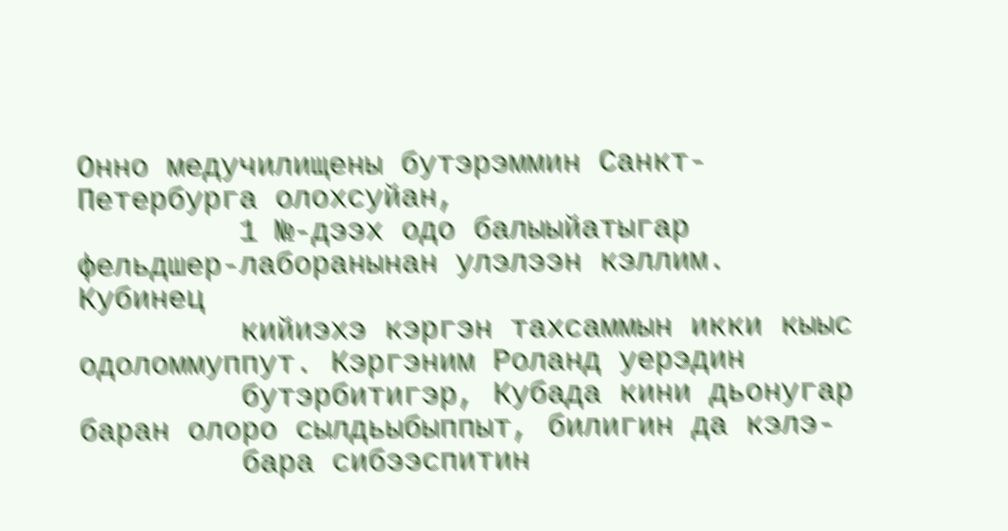Онно медучилищены бутэрэммин Санкт-Петербурга олохсуйан,
         1 №-дээх одо балыыйатыгар фельдшер-лаборанынан улэлээн кэллим. Кубинец
         кийиэхэ кэргэн тахсаммын икки кыыс одоломмуппут. Кэргэним Роланд уерэдин
         бутэрбитигэр, Кубада кини дьонугар баран олоро сылдьыбыппыт, билигин да кэлэ-
         бара сибээспитин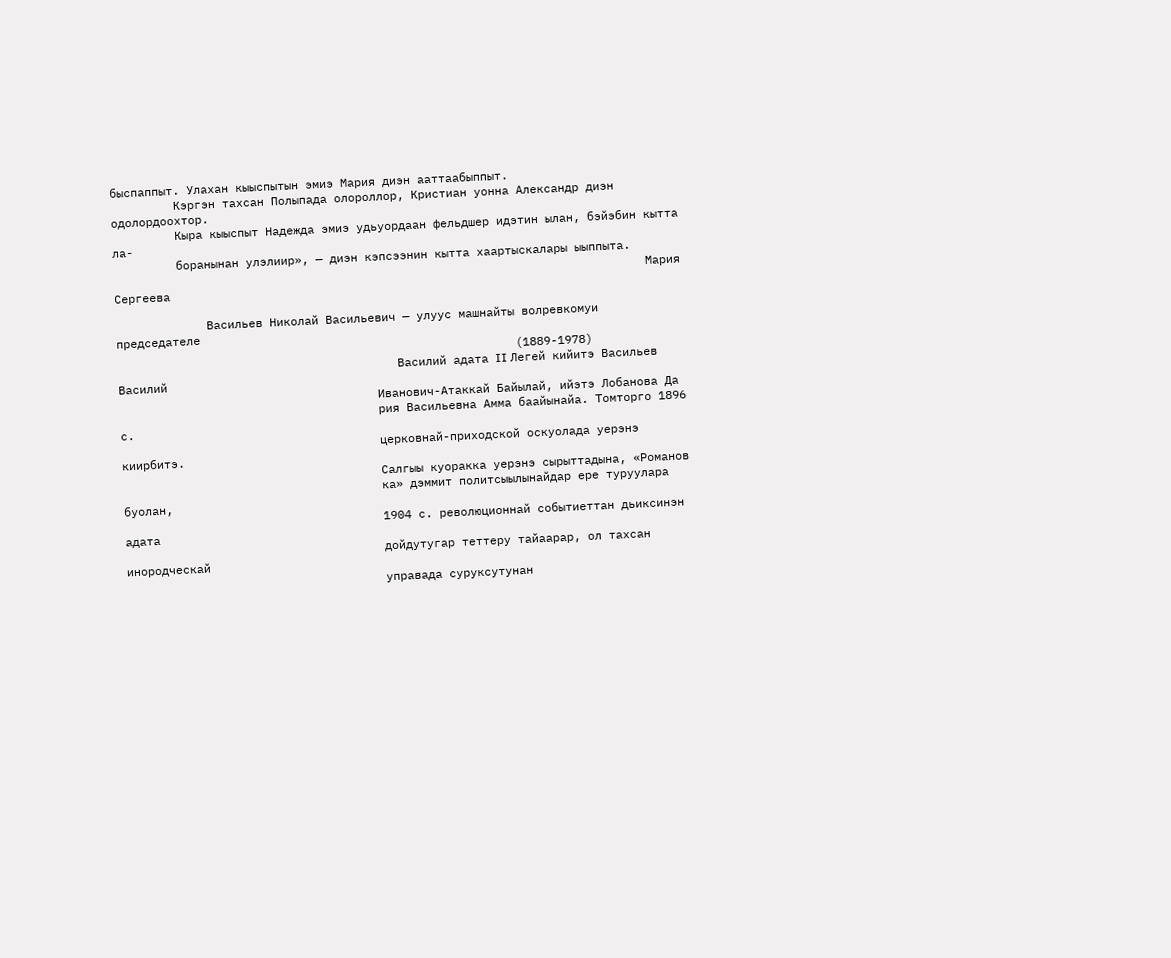быспаппыт. Улахан кыыспытын эмиэ Мария диэн ааттаабыппыт.
         Кэргэн тахсан Полыпада олороллор, Кристиан уонна Александр диэн одолордоохтор.
         Кыра кыыспыт Надежда эмиэ удьуордаан фельдшер идэтин ылан, бэйэбин кытта ла-
         боранынан улэлиир», — диэн кэпсээнин кытта хаартыскалары ыыппыта.
                                                                            Мария Сергеева

             Васильев Николай Васильевич — улуус машнайты волревкомуи председателе
                                                         (1889-1978)
                                        Василий адата II Легей кийитэ Васильев Василий
                                     Иванович-Атаккай Байылай, ийэтэ Лобанова Да
                                     рия Васильевна Амма баайынайа. Томторго 1896 с.
                                     церковнай-приходской оскуолада уерэнэ киирбитэ.
                                     Салгыы куоракка уерэнэ сырыттадына, «Романов
                                     ка» дэммит политсыылынайдар ере туруулара буолан,
                                     1904 с. революционнай событиеттан дьиксинэн адата
                                     дойдутугар теттеру тайаарар, ол тахсан инородческай
                                     управада суруксутунан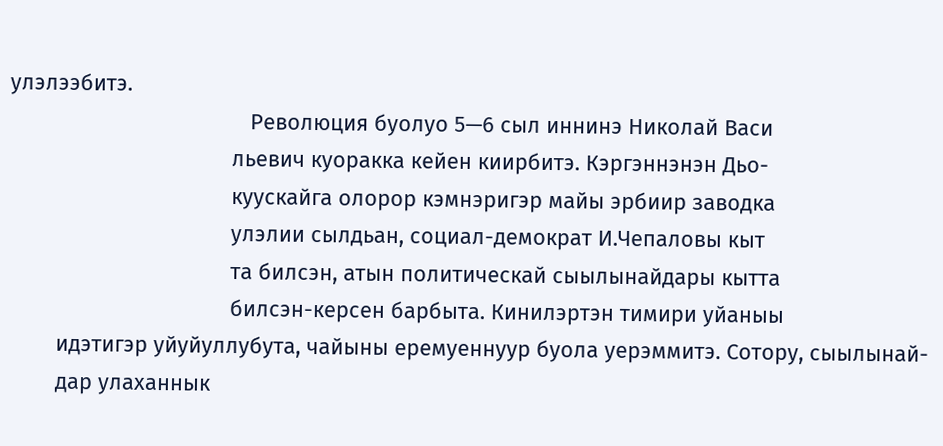улэлээбитэ.
                                        Революция буолуо 5—6 сыл иннинэ Николай Васи
                                     льевич куоракка кейен киирбитэ. Кэргэннэнэн Дьо-
                                     куускайга олорор кэмнэригэр майы эрбиир заводка
                                     улэлии сылдьан, социал-демократ И.Чепаловы кыт
                                     та билсэн, атын политическай сыылынайдары кытта
                                     билсэн-керсен барбыта. Кинилэртэн тимири уйаныы
        идэтигэр уйуйуллубута, чайыны еремуеннуур буола уерэммитэ. Сотору, сыылынай-
        дар улаханнык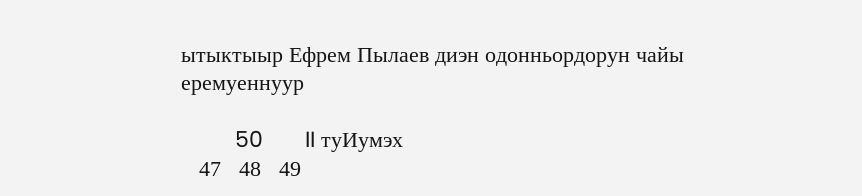ытыктыыр Ефрем Пылаев диэн одонньордорун чайы еремуеннуур

         50       II туИумэх
   47   48   49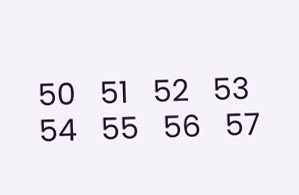50   51   52   53   54   55   56   57